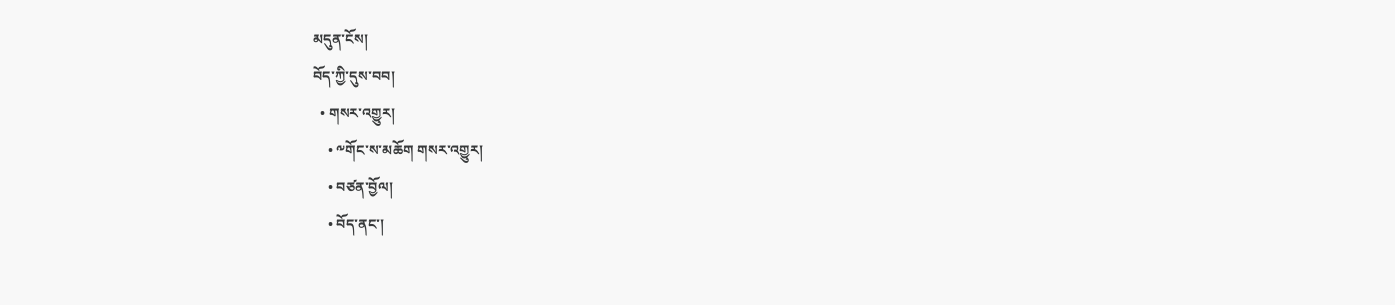མདུན་ངོས།
བོད་ཀྱི་དུས་བབ།
  • གསར་འགྱུར།
    • ༸གོང་ས་མཆོག གསར་འགྱུར།
    • བཙན་བྱོལ།
    • བོད་ནང་།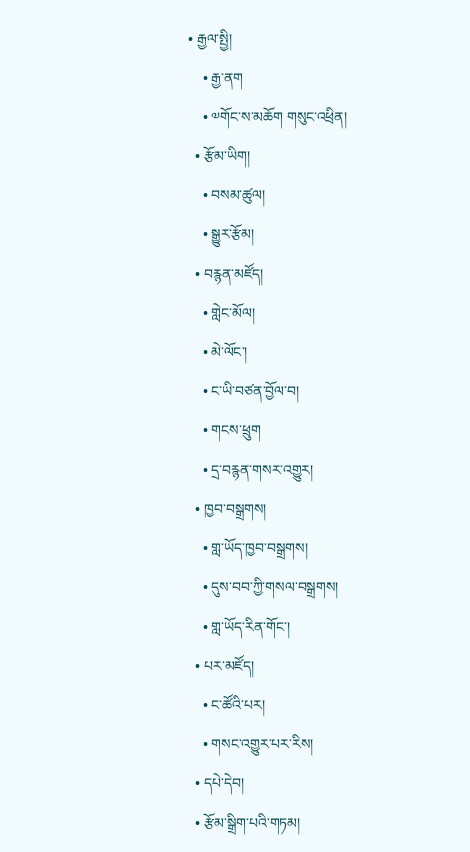• རྒྱལ་སྤྱི།
    • རྒྱ་ནག
    • ༧གོང་ས་མཆོག གསུང་འཕྲིན།
  • རྩོམ་ཡིག།
    • བསམ་ཚུལ།
    • སྒྱུར་རྩོམ།
  • བརྙན་མཛོད།
    • གླེང་མོལ།
    • མེ་ལོང་།
    • ང་ཡི་བཙན་བྱོལ་བ།
    • གངས་ཕྲུག
    • དྲ་བརྙན་གསར་འགྱུར།
  • ཁྱབ་བསྒྲགས།
    • གླ་ཡོད་ཁྱབ་བསྒྲགས།
    • དུས་བབ་ཀྱི་གསལ་བསྒྲགས།
    • གླ་ཡོད་རིན་གོང་།
  • པར་མཛོད།
    • ང་ཚོའི་པར།
    • གསང་འགྱུར་པར་རིས།
  • དཔེ་དེབ།
  • རྩོམ་སྒྲིག་པའི་གཏམ།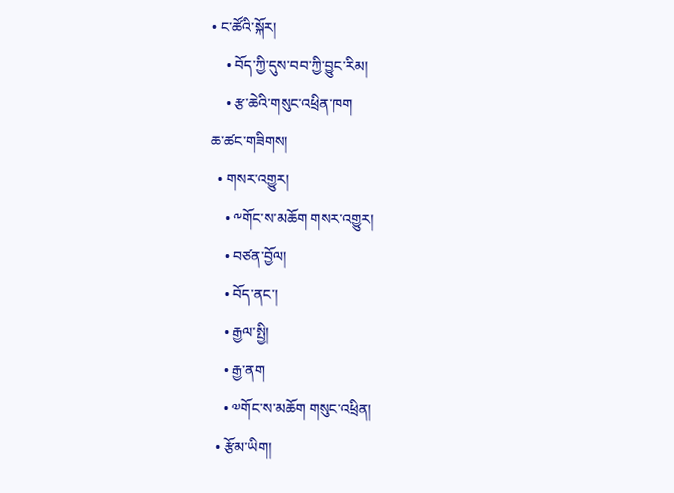• ང་ཚོའི་སྐོར།
    • བོད་ཀྱི་དུས་བབ་ཀྱི་བྱུང་རིམ།
    • རྩ་ཆེའི་གསུང་འཕྲིན་ཁག
ཆ་ཚང་གཟིགས།
  • གསར་འགྱུར།
    • ༸གོང་ས་མཆོག གསར་འགྱུར།
    • བཙན་བྱོལ།
    • བོད་ནང་།
    • རྒྱལ་སྤྱི།
    • རྒྱ་ནག
    • ༧གོང་ས་མཆོག གསུང་འཕྲིན།
  • རྩོམ་ཡིག།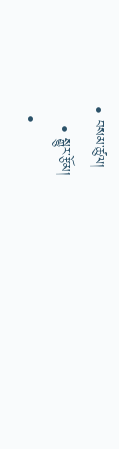• བསམ་ཚུལ།
    • སྒྱུར་རྩོམ།
  •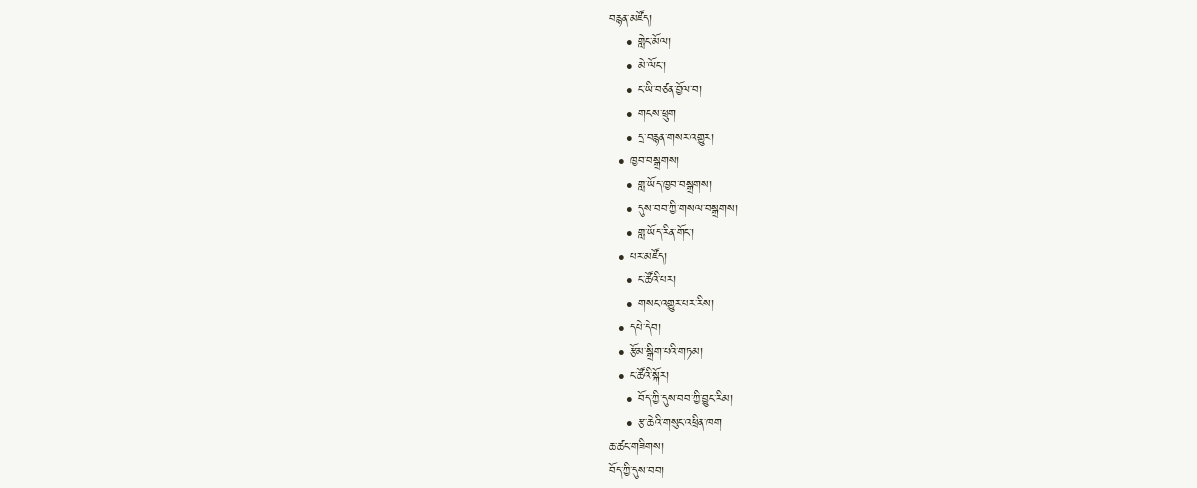བརྙན་མཛོད།
    • གླེང་མོལ།
    • མེ་ལོང་།
    • ང་ཡི་བཙན་བྱོལ་བ།
    • གངས་ཕྲུག
    • དྲ་བརྙན་གསར་འགྱུར།
  • ཁྱབ་བསྒྲགས།
    • གླ་ཡོད་ཁྱབ་བསྒྲགས།
    • དུས་བབ་ཀྱི་གསལ་བསྒྲགས།
    • གླ་ཡོད་རིན་གོང་།
  • པར་མཛོད།
    • ང་ཚོའི་པར།
    • གསང་འགྱུར་པར་རིས།
  • དཔེ་དེབ།
  • རྩོམ་སྒྲིག་པའི་གཏམ།
  • ང་ཚོའི་སྐོར།
    • བོད་ཀྱི་དུས་བབ་ཀྱི་བྱུང་རིམ།
    • རྩ་ཆེའི་གསུང་འཕྲིན་ཁག
ཆ་ཚང་གཟིགས།
བོད་ཀྱི་དུས་བབ།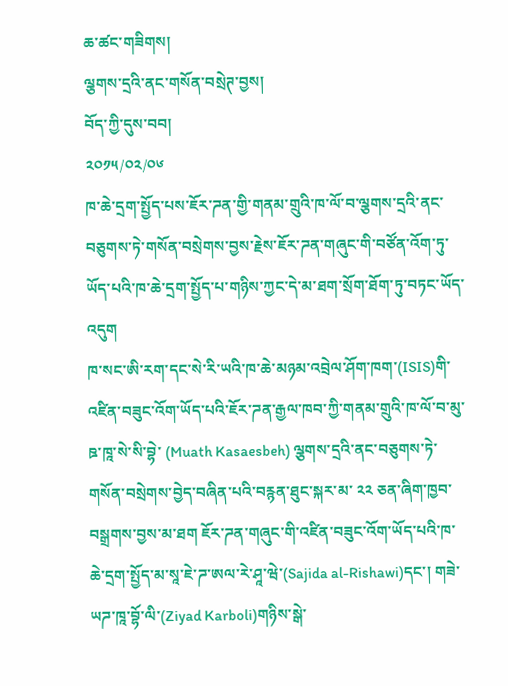ཆ་ཚང་གཟིགས།
ལྕགས་དྲའི་ནང་གསོན་བསྲེཊ་བྱས།
བོད་ཀྱི་དུས་བབ།
༢༠༡༥/༠༢/༠༦
ཁ་ཆེ་དྲག་སྤྱོད་པས་ཇོར་ཌན་གྱི་གནམ་གྲུའི་ཁ་ལོ་བ་ལྕགས་དྲའི་ནང་བཅུགས་ཏེ་གསོན་བསྲེགས་བྱས་རྗེས་ཇོར་ཌན་གཞུང་གི་བཙོན་འོག་ཏུ་ཡོད་པའི་ཁ་ཆེ་དྲག་སྤྱོད་པ་གཉིས་ཀྱང་དེ་མ་ཐག་སྲོག་ཐོག་ཏུ་བཏང་ཡོད་འདུག
ཁ་སང་ཨི་རག་དང་སེ་རི་ཡའི་ཁ་ཆེ་མཉམ་འབྲེལ་ཤོག་ཁག་(ISIS)གི་འཛིན་བཟུང་འོག་ཡོད་པའི་ཇོར་ཌན་རྒྱལ་ཁབ་ཀྱི་གནམ་གྲུའི་ཁ་ལོ་བ་མུ་ཋ་ཁཱ་སེ་སི་བྷེ་ (Muath Kasaesbeh) ལྕགས་དྲའི་ནང་བཅུགས་ཏེ་གསོན་བསྲེགས་བྱེད་བཞིན་པའི་བརྙན་ཐུང་སྐར་མ་ ༢༢ ཅན་ཞིག་ཁྱབ་བསྒྲགས་བྱས་མ་ཐག ཇོར་ཌན་གཞུང་གི་འཛིན་བཟུང་འོག་ཡོད་པའི་ཁ་ཆེ་དྲག་སྤྱོད་མ་སཱ་ཇེ་ཌ་ཨལ་རེ་ཤཱ་ཝེ་(Sajida al-Rishawi)དང་། གཟེ་ཡཌ་ཁཱ་བྷོ་ལི་(Ziyad Karboli)གཉིས་སྒེ་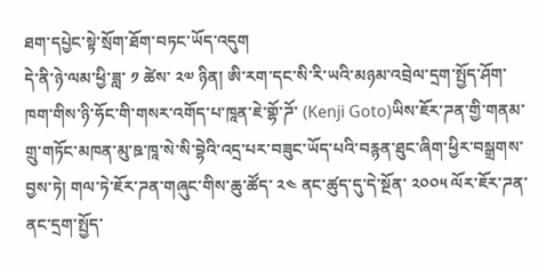ཐག་དཔྱེང་སྟེ་སྲོག་ཐོག་བཏང་ཡོད་འདུག
དེ་ནི་ཉེ་ལམ་ཕྱི་ཟླ་ ༡ ཚེས་ ༢༧ ཉིན། ཨི་རག་དང་སི་རི་ཡའི་མཉམ་འབྲེལ་དྲག་སྤྱོད་ཤོག་ཁག་གིས་ཉི་ཧོང་གི་གསར་འགོད་པ་ཁཱན་ཇེ་གྷོ་ཌོ་ (Kenji Goto)ཡིས་ཇོར་ཌན་གྱི་གནམ་གྲུ་གཏོང་མཁན་མུ་ཋ་ཁཱ་སེ་སི་བྷེའི་འདྲ་པར་བཟུང་ཡོད་པའི་བརྙན་ཐུང་ཞིག་ཕྱིར་བསྒྲགས་བྱས་ཏེ། གལ་ཏེ་ཇོར་ཌན་གཞུང་གིས་ཆུ་ཚོད་ ༢༤ ནང་ཚུད་དུ་དེ་སྔོན་ ༢༠༠༥ ལོར་ཇོར་ཌན་ནང་དྲག་སྤྱོད་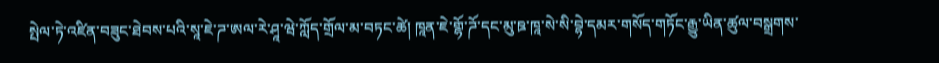སྤེལ་ཏེ་འཛིན་བཟུང་ཐེབས་པའི་སཱ་ཇེ་ཌ་ཨལ་རེ་ཤཱ་ཝེ་ཀློད་གྲོལ་མ་བཏང་ཚེ། ཁཱན་ཇེ་གྷོ་ཌོ་དང་མུ་ཋ་ཁཱ་སེ་སི་བྷེ་དམར་གསོད་གཏོང་རྒྱུ་ཡིན་ཚུལ་བསྒྲགས་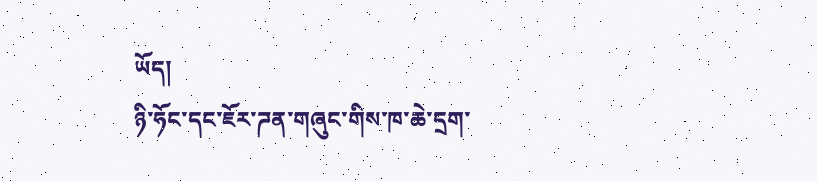ཡོད།
ཉི་ཧོང་དང་ཇོར་ཌན་གཞུང་གིས་ཁ་ཆེ་དྲག་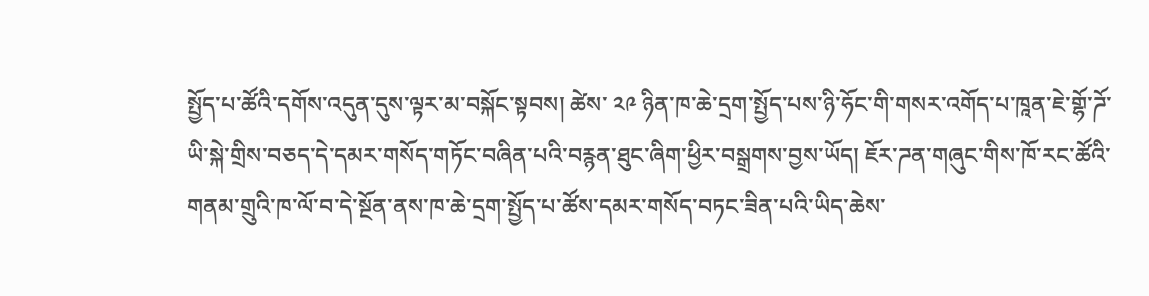སྤྱོད་པ་ཚོའི་དགོས་འདུན་དུས་ལྟར་མ་བསྐོང་སྟབས། ཚེས་ ༢༩ ཉིན་ཁ་ཆེ་དྲག་སྤྱོད་པས་ཉི་ཧོང་གི་གསར་འགོད་པ་ཁཱན་ཇེ་གྷོ་ཌོ་ཡི་སྐེ་གྲིས་བཅད་དེ་དམར་གསོད་གཏོང་བཞིན་པའི་བརྙན་ཐུང་ཞིག་ཕྱིར་བསྒྲགས་བྱས་ཡོད། ཇོར་ཌན་གཞུང་གིས་ཁོ་རང་ཚོའི་གནམ་གྲུའི་ཁ་ལོ་བ་དེ་སྔོན་ནས་ཁ་ཆེ་དྲག་སྤྱོད་པ་ཚོས་དམར་གསོད་བཏང་ཟིན་པའི་ཡིད་ཆེས་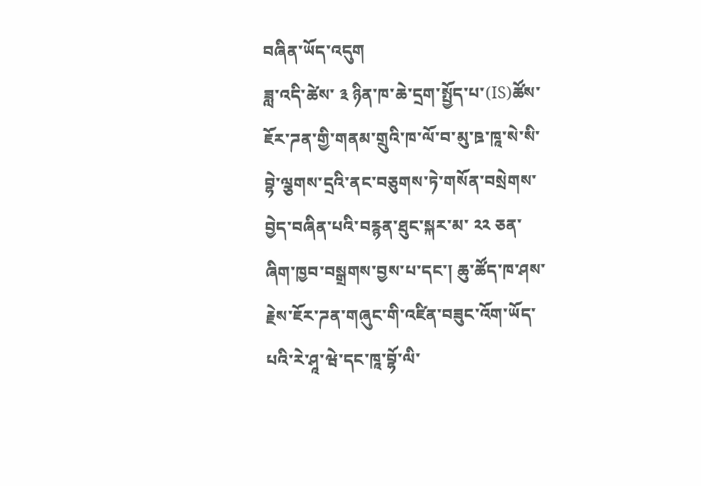བཞིན་ཡོད་འདུག
ཟླ་འདི་ཚེས་ ༣ ཉིན་ཁ་ཆེ་དྲག་སྤྱོད་པ་(IS)ཚོས་ཇོར་ཌན་གྱི་གནམ་གྲུའི་ཁ་ལོ་བ་མུ་ཋ་ཁཱ་སེ་སི་བྷེ་ལྕགས་དྲའི་ནང་བཅུགས་ཏེ་གསོན་བསྲེགས་བྱེད་བཞིན་པའི་བརྙན་ཐུང་སྐར་མ་ ༢༢ ཅན་ཞིག་ཁྱབ་བསྒྲགས་བྱས་པ་དང་། ཆུ་ཚོད་ཁ་ཤས་རྗེས་ཇོར་ཌན་གཞུང་གི་འཛིན་བཟུང་འོག་ཡོད་པའི་རེ་ཤཱ་ཝེ་དང་ཁཱ་བྷོ་ལི་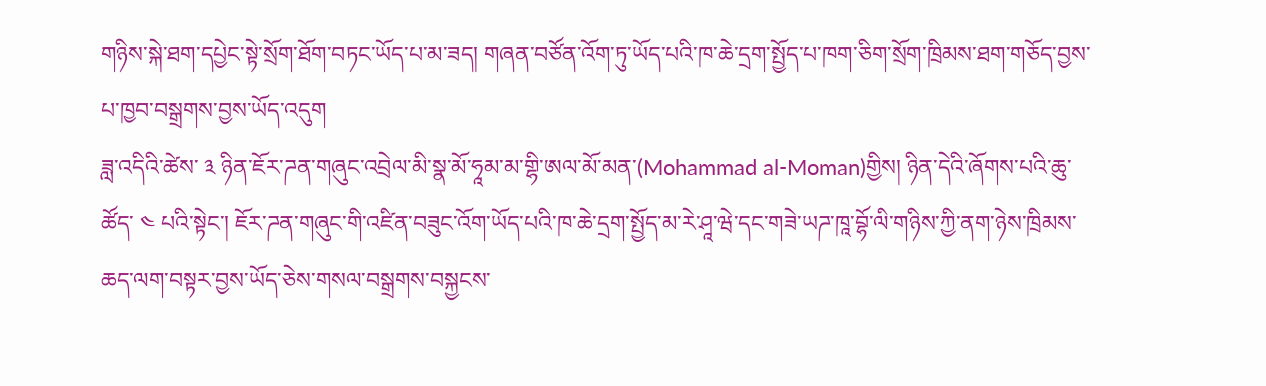གཉིས་སྐེ་ཐག་དཔྱེང་སྟེ་སྲོག་ཐོག་བཏང་ཡོད་པ་མ་ཟད། གཞན་བཙོན་འོག་ཏུ་ཡོད་པའི་ཁ་ཆེ་དྲག་སྤྱོད་པ་ཁག་ཅིག་སྲོག་ཁྲིམས་ཐག་གཅོད་བྱས་པ་ཁྱབ་བསྒྲགས་བྱས་ཡོད་འདུག
ཟླ་འདིའི་ཚེས་ ༣ ཉིན་ཇོར་ཌན་གཞུང་འབྲེལ་མི་སྣ་མོ་ཧཱམ་མ་གྷི་ཨལ་མོ་མན་(Mohammad al-Moman)གྱིས། ཉིན་དེའི་ཞོགས་པའི་ཆུ་ཚོད་ ༤ པའི་སྟེང་། ཇོར་ཌན་གཞུང་གི་འཛིན་བཟུང་འོག་ཡོད་པའི་ཁ་ཆེ་དྲག་སྤྱོད་མ་རེ་ཤཱ་ཝེ་དང་གཟེ་ཡཌ་ཁཱ་བྷོ་ལི་གཉིས་ཀྱི་ནག་ཉེས་ཁྲིམས་ཆད་ལག་བསྟར་བྱས་ཡོད་ཅེས་གསལ་བསྒྲགས་བསྐྱངས་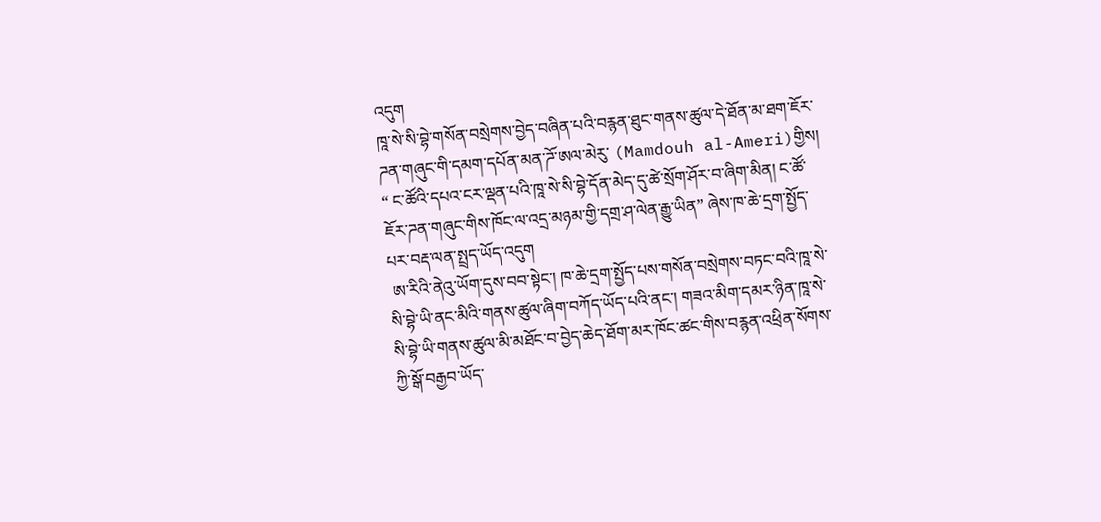འདུག
ཁཱ་སེ་སི་བྷེ་གསོན་བསྲེགས་བྱེད་བཞིན་པའི་བརྙན་ཐུང་གནས་ཚུལ་དེ་ཐོན་མ་ཐག་ཇོར་ཌན་གཞུང་གི་དམག་དཔོན་མན་ཌོ་ཨལ་མེརུ་ (Mamdouh al-Ameri)གྱིས། “ ང་ཚོའི་དཔའ་ངར་ལྡན་པའི་ཁཱ་སེ་སི་བྷེ་དོན་མེད་དུ་ཚེ་སྲོག་ཤོར་བ་ཞིག་མིན། ང་ཚོ་ཇོར་ཌན་གཞུང་གིས་ཁོང་ལ་འདྲ་མཉམ་གྱི་དགྲ་ཤ་ལེན་རྒྱུ་ཡིན” ཞེས་ཁ་ཆེ་དྲག་སྤྱོད་པར་བརྡ་ལན་སྤྲད་ཡོད་འདུག
 ཨ་རིའི་ནེའུ་ཡོག་དུས་བབ་སྟེང་། ཁ་ཆེ་དྲག་སྤྱོད་པས་གསོན་བསྲེགས་བཏང་བའི་ཁཱ་སེ་སི་བྷེ་ཡི་ནང་མིའི་གནས་ཚུལ་ཞིག་བཀོད་ཡོད་པའི་ནང་། གཟའ་མིག་དམར་ཉིན་ཁཱ་སེ་སི་བྷེ་ཡི་གནས་ཚུལ་མི་མཐོང་བ་བྱེད་ཆེད་ཐོག་མར་ཁོང་ཚང་གིས་བརྙན་འཕྲིན་སོགས་ཀྱི་སྒོ་བརྒྱབ་ཡོད་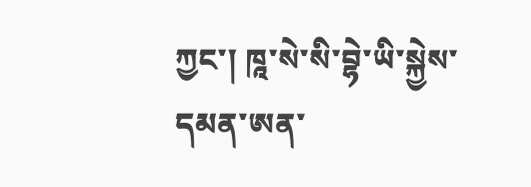ཀྱང་། ཁཱ་སེ་སི་བྷེ་ཡི་སྐྱེས་དམན་ཨན་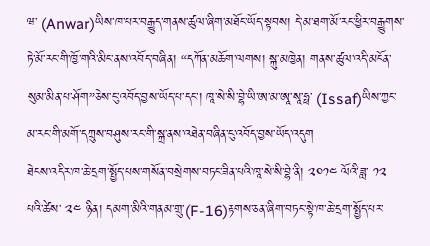ཝ་ (Anwar)ཡིས་ཁ་པར་བརྒྱུད་གནས་ཚུལ་ཞིག་མཐོང་ཡོད་སྟབས། དེ་མ་ཐག་མོ་རང་ཕྱིར་བརྒྱུགས་ཏེ་མོ་རང་གི་ཁྱོ་གའི་མིང་ནས་འབོད་བཞིན། “དཀོན་མཆོག་ལགས། སྐུ་མཁྱེན། གནས་ཚུལ་འདི་མངོན་སུམ་མིན་པ་ཤོག”ཅེས་ངུ་འབོད་བྱས་ཡོད་པ་དང་། ཁཱ་སེ་སི་བྷེ་ཡི་ཨ་མ་ཨཱ་སཱ་ཧྥ་ (Issaf)ཡིས་ཀྱང་མ་རང་གི་མགོ་དཀྲུས་བཤུས་རང་གི་སྐྲ་ནས་འཐེན་བཞིན་ངུ་འབོད་བྱས་ཡོད་འདུག
ཐེངས་འདིར་ཁ་ཆེ་དྲག་སྤྱོད་པས་གསོན་བསྲེགས་བཏང་ཟིན་པའི་ཁཱ་སེ་སི་བྷེ་ནི། ༢༠༡༤ ལོའི་ཟླ་ ༡༢ པའི་ཚེས་ ༢༤ ཉིན། དམག་མིའི་གནམ་གྲུ་(F-16)རྟགས་ཅན་ཞིག་བཏང་སྟེ་ཁ་ཆེ་དྲག་སྤྱོད་པར་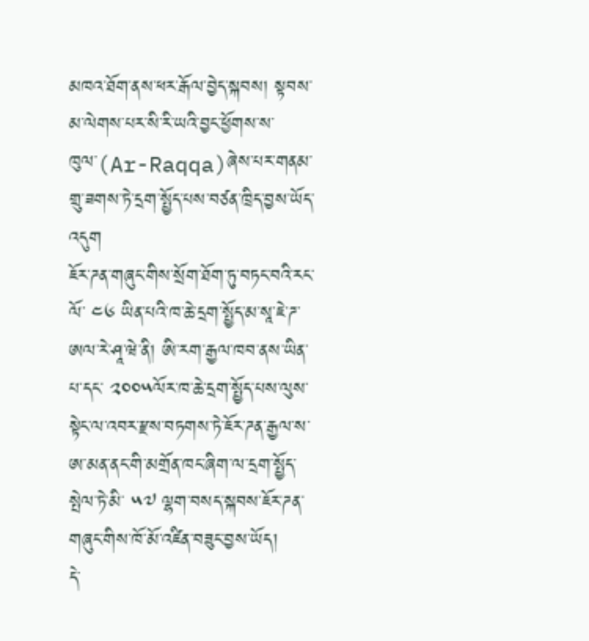མཁའ་ཐོག་ནས་ཕར་རྒོལ་བྱེད་སྐབས། སྟབས་མ་ལེགས་པར་སི་རི་ཡའི་བྱང་ཕྱོགས་ས་ཁུལ་(Ar-Raqqa)ཞེས་པར་གནམ་གྲུ་ཟགས་ཏེ་དྲག་སྤྱོད་པས་བཙན་ཁྲིད་བྱས་ཡོད་འདུག
ཇོར་ཌན་གཞུང་གིས་སྲོག་ཐོག་ཏུ་བཏང་བའི་རང་ལོ་ ༤༦ ཡིན་པའི་ཁ་ཆེ་དྲག་སྤྱོད་མ་སཱ་ཇེ་ཌ་ཨལ་རེ་ཤཱ་ཝེ་ནི། ཨི་རག་རྒྱལ་ཁབ་ནས་ཡིན་པ་དང་ ༢༠༠༥ལོར་ཁ་ཆེ་དྲག་སྤྱོད་པས་ལུས་སྟེང་ལ་འབར་རྫས་བཏགས་ཏེ་ཇོར་ཌན་རྒྱལ་ས་ཨ་མན་ནང་གི་མགྲོན་ཁང་ཞིག་ལ་དྲག་སྤྱོད་སྤེལ་ཏེ་མི་ ༥༧ ལྷག་བསད་སྐབས་ཇོར་ཌན་གཞུང་གིས་ཁོ་མོ་འཛིན་བཟུང་བྱས་ཡོད།
དེ་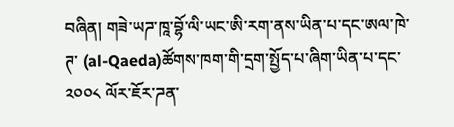བཞིན། གཟེ་ཡཌ་ཁཱ་བྷོ་ལི་ཡང་ཨི་རག་ནས་ཡིན་པ་དང་ཨལ་ཁེ་ཊ་ (al-Qaeda)ཚོགས་ཁག་གི་དྲག་སྤྱོད་པ་ཞིག་ཡིན་པ་དང་ ༢༠༠༨ ལོར་ཇོར་ཌན་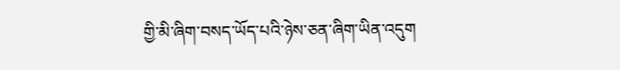གྱི་མི་ཞིག་བསད་ཡོད་པའི་ཉེས་ཅན་ཞིག་ཡིན་འདུག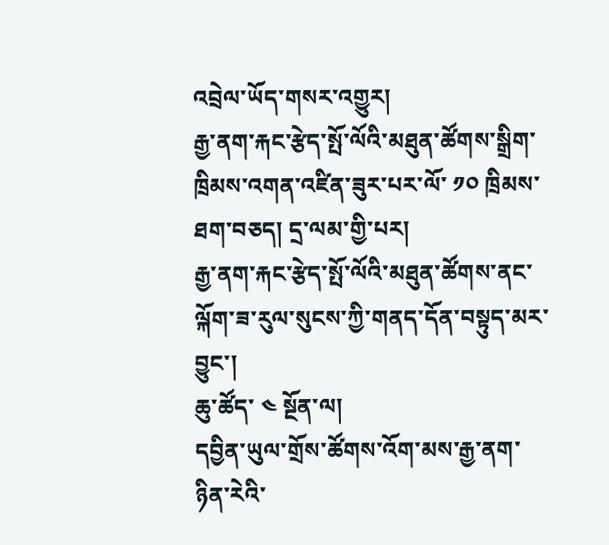འབྲེལ་ཡོད་གསར་འགྱུར།
རྒྱ་ནག་རྐང་རྩེད་སྤོ་ལོའི་མཐུན་ཚོགས་སྒྲིག་ཁྲིམས་འགན་འཛིན་ཟུར་པར་ལོ་ ༡༠ ཁྲིམས་ཐག་བཅད། དྲ་ལམ་གྱི་པར།
རྒྱ་ནག་རྐང་རྩེད་སྤོ་ལོའི་མཐུན་ཚོགས་ནང་ལྐོག་ཟ་རུལ་སུངས་ཀྱི་གནད་དོན་བསྟུད་མར་བྱུང་།
ཆུ་ཚོད་ ༤ སྔོན་ལ།
དབྱིན་ཡུལ་གྲོས་ཚོགས་འོག་མས་རྒྱ་ནག་ཉིན་རེའི་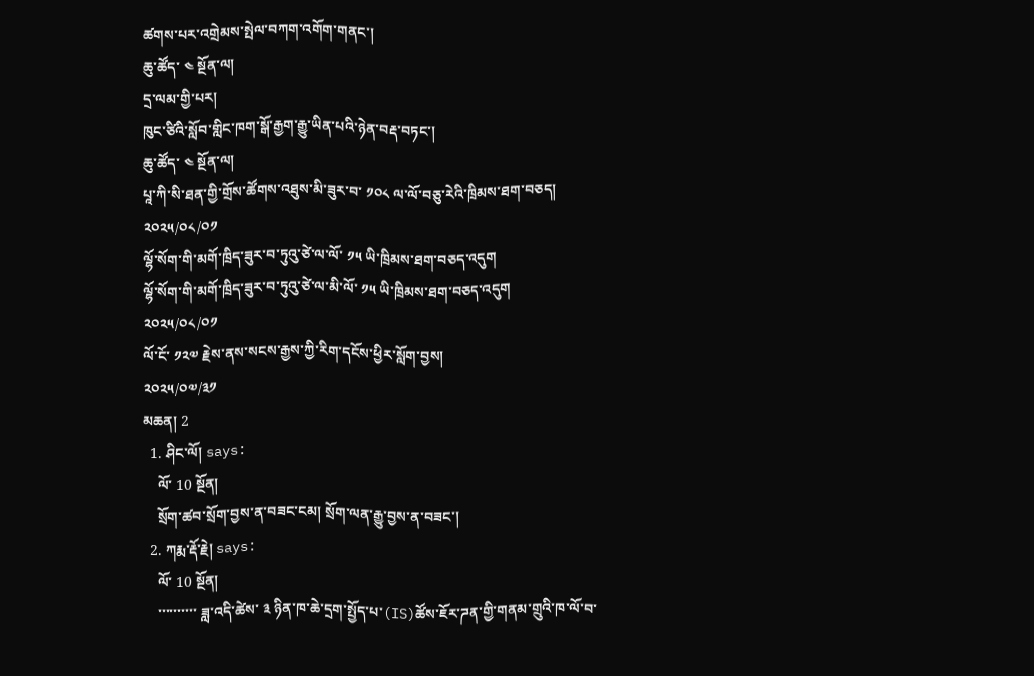ཚགས་པར་འགྲེམས་སྤེལ་བཀག་འགོག་གནང་།
ཆུ་ཚོད་ ༤ སྔོན་ལ།
དྲ་ལམ་གྱི་པར།
ཁུང་ཙིའི་སློབ་གླིང་ཁག་སྒོ་རྒྱག་རྒྱུ་ཡིན་པའི་ཉེན་བརྡ་བཏང་།
ཆུ་ཚོད་ ༤ སྔོན་ལ།
པཱ་ཀི་སི་ཐན་གྱི་གྲོས་ཚོགས་འཐུས་མི་ཟུར་བ་ ༡༠༨ ལ་ལོ་བཅུ་རེའི་ཁྲིམས་ཐག་བཅད།
༢༠༢༥/༠༨/༠༡
ལྷོ་སོག་གི་མགོ་ཁྲིད་ཟུར་བ་ཏུའུ་ཙེ་ལ་ལོ་ ༡༥ ཡི་ཁྲིམས་ཐག་བཅད་འདུག
ལྷོ་སོག་གི་མགོ་ཁྲིད་ཟུར་བ་ཏུའུ་ཙེ་ལ་མི་ལོ་ ༡༥ ཡི་ཁྲིམས་ཐག་བཅད་འདུག
༢༠༢༥/༠༨/༠༡
ལོ་ངོ་ ༡༢༧ རྗེས་ནས་སངས་རྒྱས་ཀྱི་རིག་དངོས་ཕྱིར་སློག་བྱས།
༢༠༢༥/༠༧/༣༡
མཆན། 2
  1. ཤིང་ལོ། says:
    ལོ་ 10 སྔོན།
    སྲོག་ཚབ་སྲོག་བྱས་ན་བཟང་ངམ། སྲོག་ལན་རྒྱུ་བྱས་ན་བཟང་།
  2. ཀརྨ་རྡོ་རྗེ། says:
    ལོ་ 10 སྔོན།
    ་་་་་་་་་་ ཟླ་འདི་ཚེས་ ༣ ཉིན་ཁ་ཆེ་དྲག་སྤྱོད་པ་(IS)ཚོས་ཇོར་ཌན་གྱི་གནམ་གྲུའི་ཁ་ལོ་བ་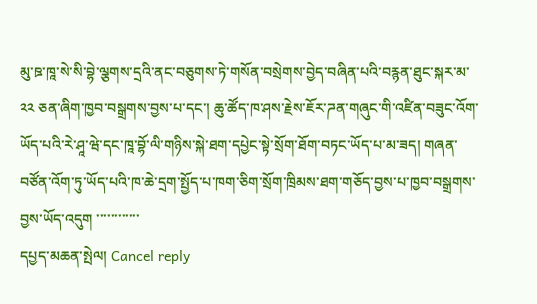མུ་ཋ་ཁཱ་སེ་སི་བྷེ་ལྕགས་དྲའི་ནང་བཅུགས་ཏེ་གསོན་བསྲེགས་བྱེད་བཞིན་པའི་བརྙན་ཐུང་སྐར་མ་ ༢༢ ཅན་ཞིག་ཁྱབ་བསྒྲགས་བྱས་པ་དང་། ཆུ་ཚོད་ཁ་ཤས་རྗེས་ཇོར་ཌན་གཞུང་གི་འཛིན་བཟུང་འོག་ཡོད་པའི་རེ་ཤཱ་ཝེ་དང་ཁཱ་བྷོ་ལི་གཉིས་སྐེ་ཐག་དཔྱེང་སྟེ་སྲོག་ཐོག་བཏང་ཡོད་པ་མ་ཟད། གཞན་བཙོན་འོག་ཏུ་ཡོད་པའི་ཁ་ཆེ་དྲག་སྤྱོད་པ་ཁག་ཅིག་སྲོག་ཁྲིམས་ཐག་གཅོད་བྱས་པ་ཁྱབ་བསྒྲགས་བྱས་ཡོད་འདུག ་་་་་་་་་་་་
དཔྱད་མཆན་སྤེལ། Cancel reply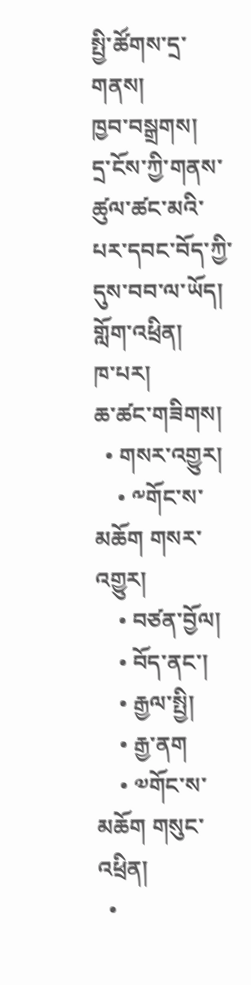སྤྱི་ཚོགས་དྲ་གནས།
ཁྱབ་བསྒྲགས།
དྲ་ངོས་ཀྱི་གནས་ཚུལ་ཚང་མའི་པར་དབང་བོད་ཀྱི་དུས་བབ་ལ་ཡོད།
གློག་འཕྲིན།
ཁ་པར།
ཆ་ཚང་གཟིགས།
  • གསར་འགྱུར།
    • ༸གོང་ས་མཆོག གསར་འགྱུར།
    • བཙན་བྱོལ།
    • བོད་ནང་།
    • རྒྱལ་སྤྱི།
    • རྒྱ་ནག
    • ༧གོང་ས་མཆོག གསུང་འཕྲིན།
  •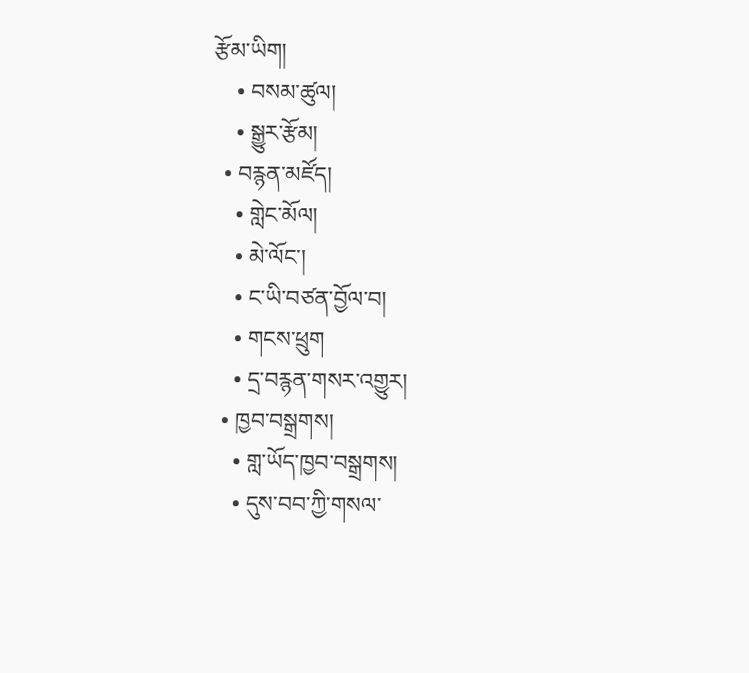རྩོམ་ཡིག།
    • བསམ་ཚུལ།
    • སྒྱུར་རྩོམ།
  • བརྙན་མཛོད།
    • གླེང་མོལ།
    • མེ་ལོང་།
    • ང་ཡི་བཙན་བྱོལ་བ།
    • གངས་ཕྲུག
    • དྲ་བརྙན་གསར་འགྱུར།
  • ཁྱབ་བསྒྲགས།
    • གླ་ཡོད་ཁྱབ་བསྒྲགས།
    • དུས་བབ་ཀྱི་གསལ་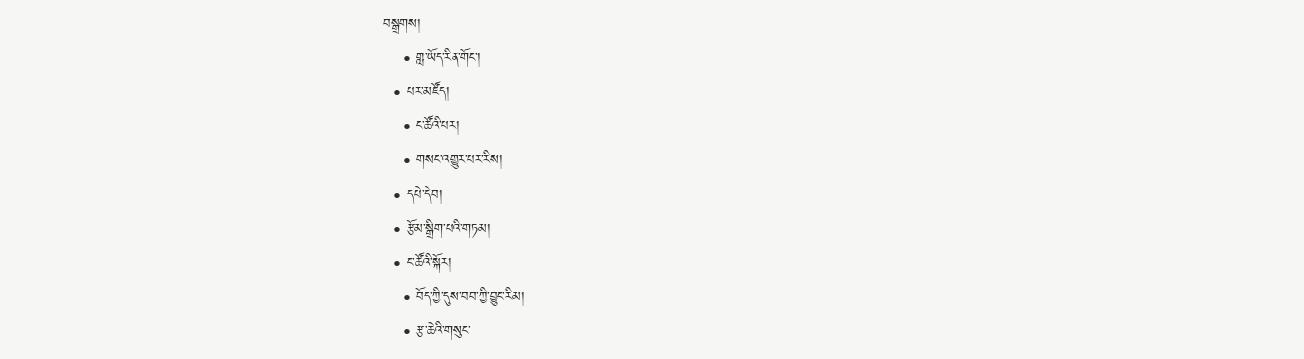བསྒྲགས།
    • གླ་ཡོད་རིན་གོང་།
  • པར་མཛོད།
    • ང་ཚོའི་པར།
    • གསང་འགྱུར་པར་རིས།
  • དཔེ་དེབ།
  • རྩོམ་སྒྲིག་པའི་གཏམ།
  • ང་ཚོའི་སྐོར།
    • བོད་ཀྱི་དུས་བབ་ཀྱི་བྱུང་རིམ།
    • རྩ་ཆེའི་གསུང་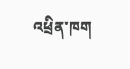འཕྲིན་ཁག